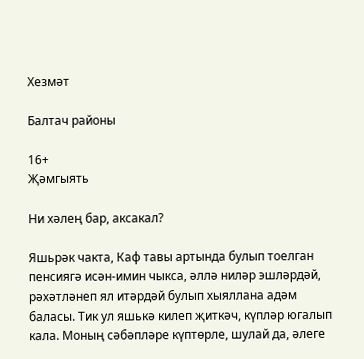Хезмәт

Балтач районы

16+
Җәмгыять

Ни хәлең бар, аксакал?

Яшьрәк чакта, Каф тавы артында булып тоелган пенсиягә исән-имин чыкса, әллә ниләр эшләрдәй, рәхәтләнеп ял итәрдәй булып хыяллана адәм баласы. Тик ул яшькә килеп җиткәч, күпләр югалып кала. Моның сәбәпләре күптөрле, шулай да, әлеге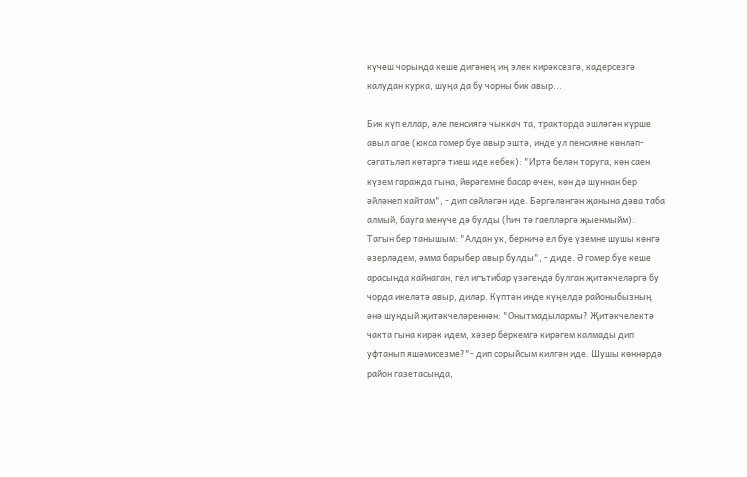күчеш чорында кеше дигәнең иң элек кирәксезгә, кадерсезгә калудан курка, шуңа да бу чорны бик авыр...

Бик күп еллар, әле пенсиягә чыккач та, тракторда эшләгән күрше авыл агае (юкса гомер буе авыр эштә, инде ул пенсияне көнләп-сәгатьләп көтәргә тиеш иде кебек): "Иртә белән торуга, көн саен күзем гаражда гына, йөрәгемне басар өчен, көн дә шуннан бер әйләнеп кайтам", - дип сөйләгән иде. Бәргәләнгән җанына дәва таба алмый, бауга менүче дә булды (һич тә гаепләргә җыенмыйм).
Тагын бер танышым: "Алдан ук, берничә ел буе үземне шушы көнгә әзерләдем, әмма барыбер авыр булды", - диде. Ә гомер буе кеше арасында кайнаган, гел игътибар үзәгендә булган җитәкчеләргә бу чорда икеләтә авыр, диләр. Күптән инде күңелдә районыбызның әнә шундый җитәкчеләреннән: "Онытмадылармы? Җитәкчелектә чакта гына кирәк идем, хәзер беркемгә кирәгем калмады дип уфтанып яшәмисезме?"- дип сорыйсым килгән иде. Шушы көннәрдә район газетасында,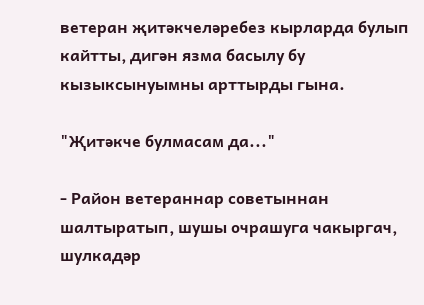ветеран җитәкчеләребез кырларда булып кайтты, дигән язма басылу бу кызыксынуымны арттырды гына.

"Җитәкче булмасам да..."

- Район ветераннар советыннан шалтыратып, шушы очрашуга чакыргач, шулкадәр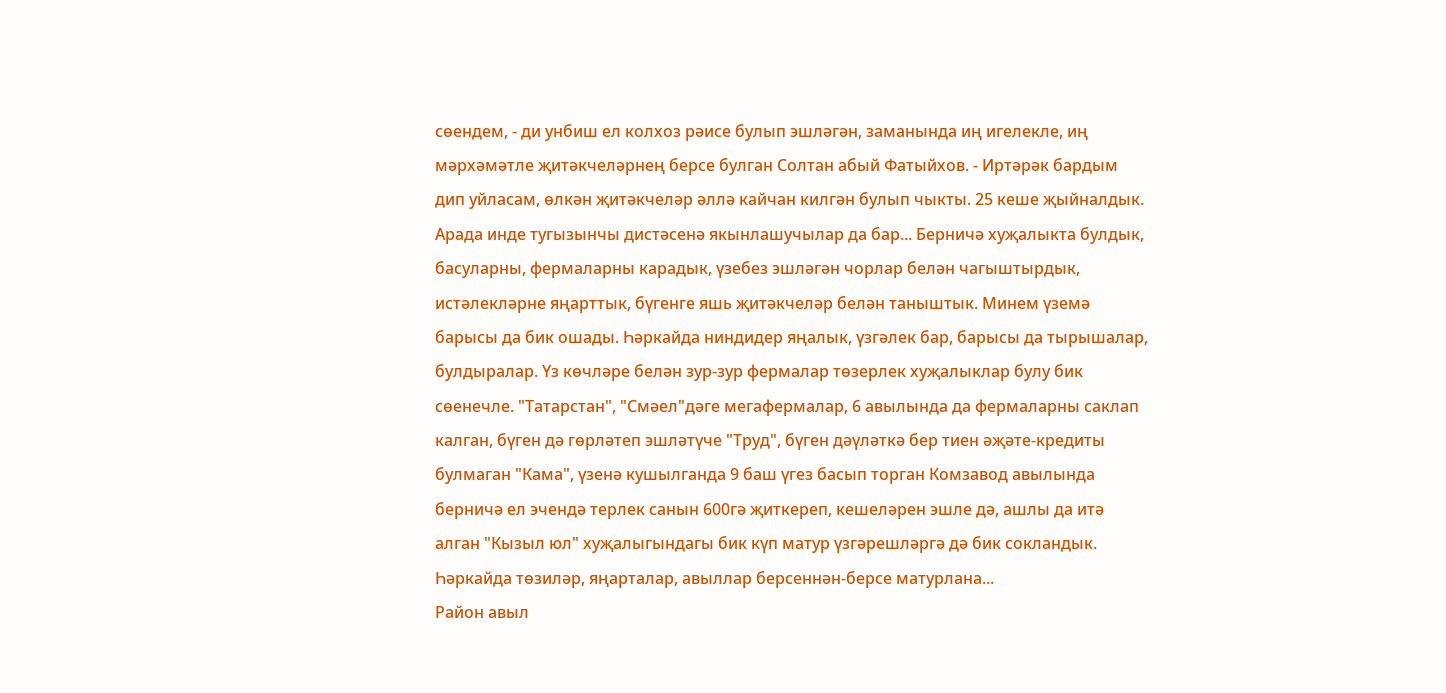сөендем, - ди унбиш ел колхоз рәисе булып эшләгән, заманында иң игелекле, иң мәрхәмәтле җитәкчеләрнең берсе булган Солтан абый Фатыйхов. - Иртәрәк бардым дип уйласам, өлкән җитәкчеләр әллә кайчан килгән булып чыкты. 25 кеше җыйналдык. Арада инде тугызынчы дистәсенә якынлашучылар да бар... Берничә хуҗалыкта булдык, басуларны, фермаларны карадык, үзебез эшләгән чорлар белән чагыштырдык, истәлекләрне яңарттык, бүгенге яшь җитәкчеләр белән таныштык. Минем үземә барысы да бик ошады. Һәркайда ниндидер яңалык, үзгәлек бар, барысы да тырышалар, булдыралар. Үз көчләре белән зур-зур фермалар төзерлек хуҗалыклар булу бик сөенечле. "Татарстан", "Смәел"дәге мегафермалар, 6 авылында да фермаларны саклап калган, бүген дә гөрләтеп эшләтүче "Труд", бүген дәүләткә бер тиен әҗәте-кредиты булмаган "Кама", үзенә кушылганда 9 баш үгез басып торган Комзавод авылында берничә ел эчендә терлек санын 600гә җиткереп, кешеләрен эшле дә, ашлы да итә алган "Кызыл юл" хуҗалыгындагы бик күп матур үзгәрешләргә дә бик сокландык. Һәркайда төзиләр, яңарталар, авыллар берсеннән-берсе матурлана...
Район авыл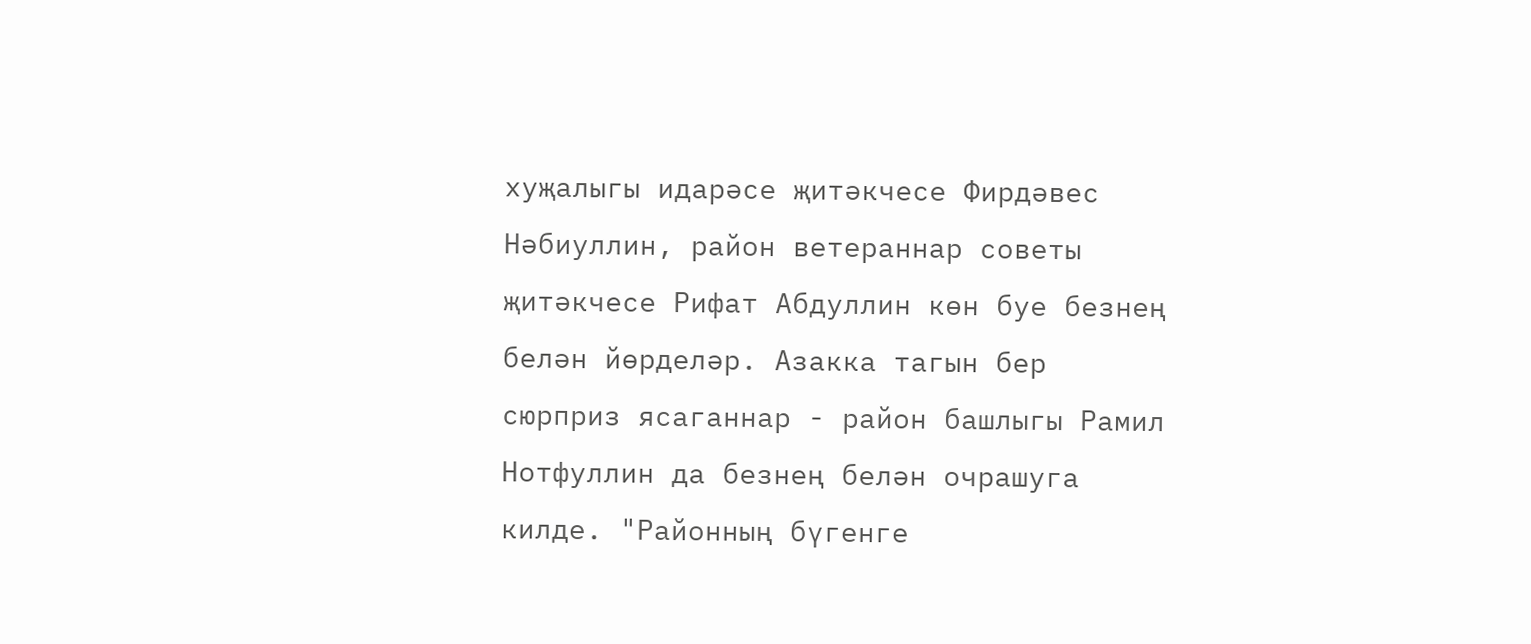хуҗалыгы идарәсе җитәкчесе Фирдәвес Нәбиуллин, район ветераннар советы җитәкчесе Рифат Абдуллин көн буе безнең белән йөрделәр. Азакка тагын бер сюрприз ясаганнар - район башлыгы Рамил Нотфуллин да безнең белән очрашуга килде. "Районның бүгенге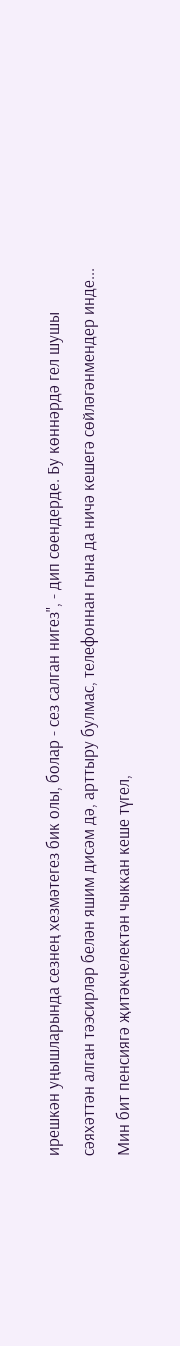ирешкән уңышларында сезнең хезмәтегез бик олы, болар - сез салган нигез", - дип сөендерде. Бу көннәрдә гел шушы сәяхәттән алган тәэсирләр белән яшим дисәм дә, арттыру булмас, телефоннан гына да ничә кешегә сөйләгәнмендер инде... Мин бит пенсиягә җитәкчелектән чыккан кеше түгел,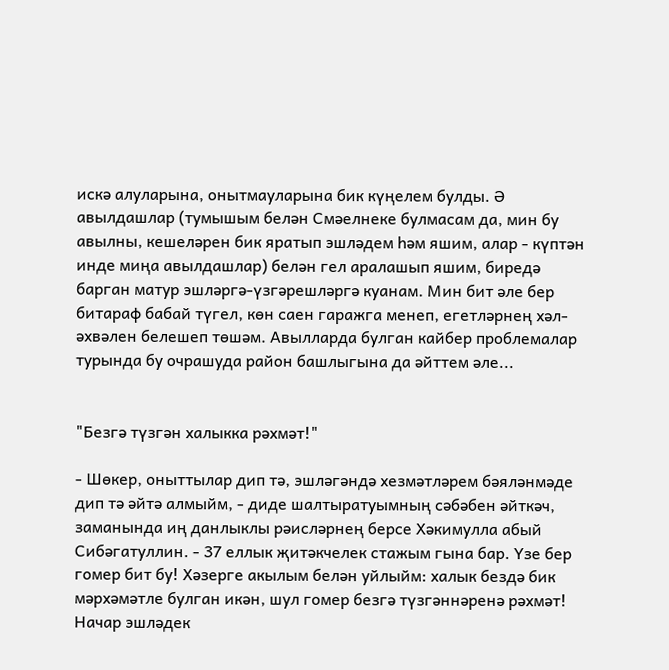искә алуларына, онытмауларына бик күңелем булды. Ә авылдашлар (тумышым белән Смәелнеке булмасам да, мин бу авылны, кешеләрен бик яратып эшләдем һәм яшим, алар - күптән инде миңа авылдашлар) белән гел аралашып яшим, биредә барган матур эшләргә-үзгәрешләргә куанам. Мин бит әле бер битараф бабай түгел, көн саен гаражга менеп, егетләрнең хәл-әхвәлен белешеп төшәм. Авылларда булган кайбер проблемалар турында бу очрашуда район башлыгына да әйттем әле...


"Безгә түзгән халыкка рәхмәт!"

- Шөкер, оныттылар дип тә, эшләгәндә хезмәтләрем бәяләнмәде дип тә әйтә алмыйм, - диде шалтыратуымның сәбәбен әйткәч, заманында иң данлыклы рәисләрнең берсе Хәкимулла абый Сибәгатуллин. - 37 еллык җитәкчелек стажым гына бар. Үзе бер гомер бит бу! Хәзерге акылым белән уйлыйм: халык бездә бик мәрхәмәтле булган икән, шул гомер безгә түзгәннәренә рәхмәт! Начар эшләдек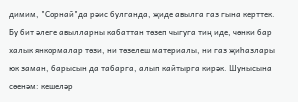димим, "Сорнай"да рәис булганда, җиде авылга газ гына керттек. Бу бит әлеге авылларны кабаттан төзеп чыгуга тиң иде, чөнки бар халык янкормалар төзи, ни төзелеш материалы, ни газ җиһазлары юк заман, барысын да табарга, алып кайтырга кирәк. Шунысына сөенәм: кешеләр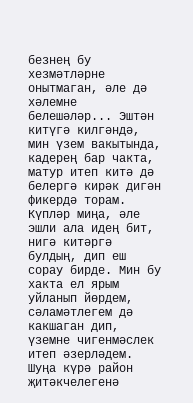безнең бу хезмәтләрне онытмаган, әле дә хәлемне белешәләр... Эштән китүгә килгәндә, мин үзем вакытында, кадерең бар чакта, матур итеп китә дә белергә кирәк дигән фикердә торам. Күпләр миңа, әле эшли ала идең бит, нигә китәргә булдың, дип еш сорау бирде. Мин бу хакта ел ярым уйланып йөрдем, сәламәтлегем дә какшаган дип, үземне чигенмәслек итеп әзерләдем. Шуңа күрә район җитәкчелегенә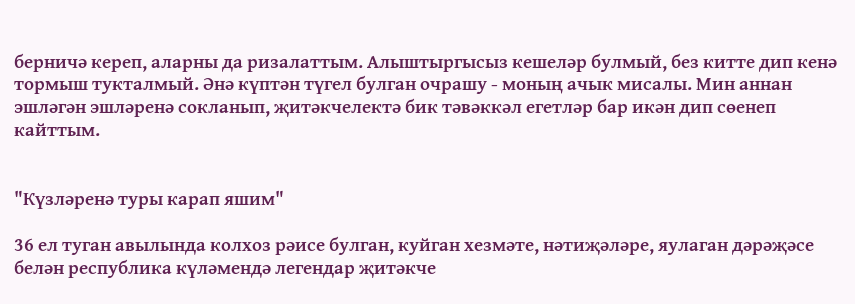берничә кереп, аларны да ризалаттым. Алыштыргысыз кешеләр булмый, без китте дип кенә тормыш тукталмый. Әнә күптән түгел булган очрашу - моның ачык мисалы. Мин аннан эшләгән эшләренә сокланып, җитәкчелектә бик тәвәккәл егетләр бар икән дип сөенеп кайттым.


"Күзләренә туры карап яшим"

36 ел туган авылында колхоз рәисе булган, куйган хезмәте, нәтиҗәләре, яулаган дәрәҗәсе белән республика күләмендә легендар җитәкче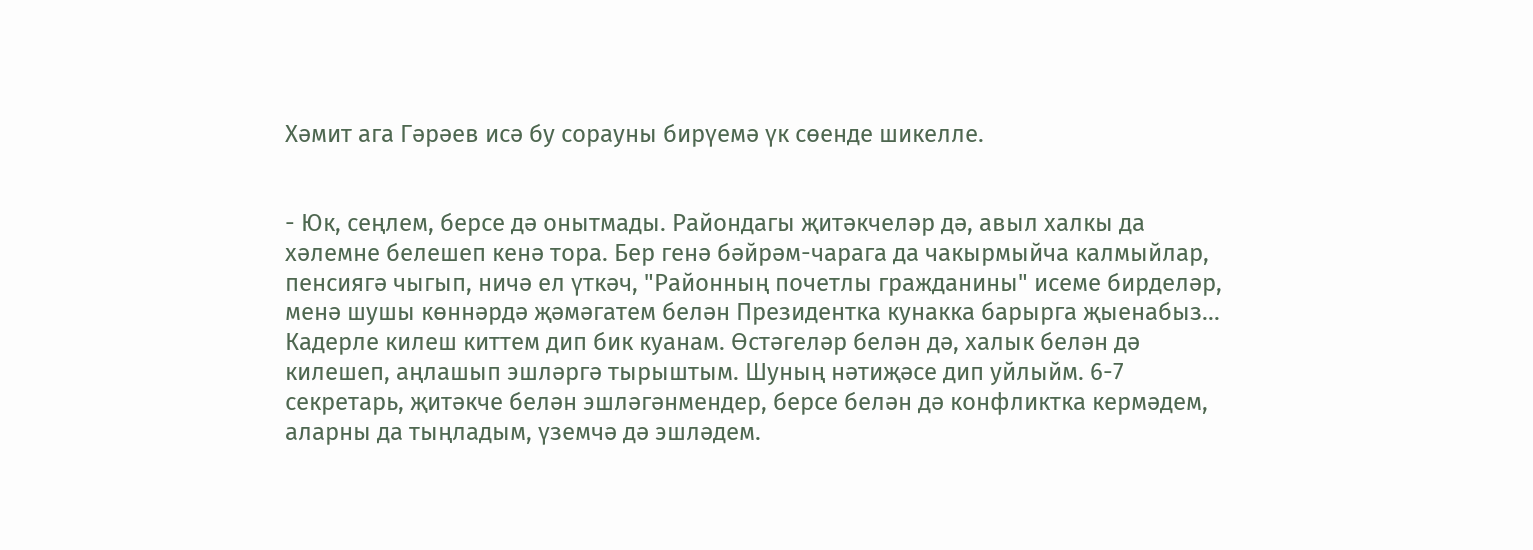Хәмит ага Гәрәев исә бу сорауны бирүемә үк сөенде шикелле.


- Юк, сеңлем, берсе дә онытмады. Райондагы җитәкчеләр дә, авыл халкы да хәлемне белешеп кенә тора. Бер генә бәйрәм-чарага да чакырмыйча калмыйлар, пенсиягә чыгып, ничә ел үткәч, "Районның почетлы гражданины" исеме бирделәр, менә шушы көннәрдә җәмәгатем белән Президентка кунакка барырга җыенабыз... Кадерле килеш киттем дип бик куанам. Өстәгеләр белән дә, халык белән дә килешеп, аңлашып эшләргә тырыштым. Шуның нәтиҗәсе дип уйлыйм. 6-7 секретарь, җитәкче белән эшләгәнмендер, берсе белән дә конфликтка кермәдем, аларны да тыңладым, үземчә дә эшләдем.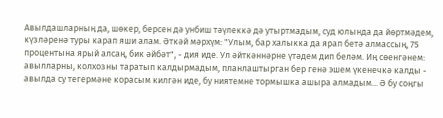Авылдашларның да, шөкер, берсен дә унбиш тәүлеккә дә утыртмадым, суд юлында да йөртмәдем, күзләренә туры карап яши алам. Әткәй мәрхүм: "Улым, бар халыкка да ярап бетә алмассың, 75 процентына ярый алсаң, бик әйбәт", - дия иде. Ул әйткәннәрне үтәдем дип беләм. Иң сөенгәнем: авылларны, колхозны таратып калдырмадым, планлаштырган бер генә эшем үкенечкә калды - авылда су тегермәне корасым килгән иде, бу ниятемне тормышка ашыра алмадым... Ә бу соңгы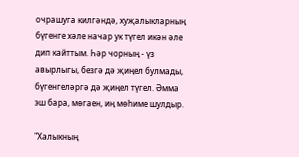очрашуга килгәндә, хуҗалыкларның бүгенге хәле начар ук түгел икән әле дип кайттым. Һәр чорның - үз авырлыгы, безгә дә җиңел булмады, бүгенгеләргә дә җиңел түгел. Әмма эш бара, мөгаен, иң мөһиме шулдыр.

"Халыкның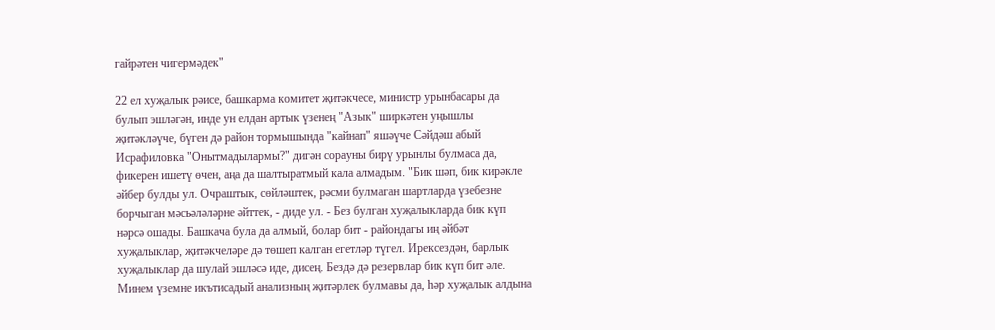гайрәтен чигермәдек"

22 ел хуҗалык рәисе, башкарма комитет җитәкчесе, министр урынбасары да булып эшләгән, инде ун елдан артык үзенең "Азык" ширкәтен уңышлы җитәкләүче, бүген дә район тормышында "кайнап" яшәүче Сәйдәш абый Исрафиловка "Онытмадылармы?" дигән сорауны бирү урынлы булмаса да, фикерен ишетү өчен, аңа да шалтыратмый кала алмадым. "Бик шәп, бик кирәкле әйбер булды ул. Очраштык, сөйләштек, рәсми булмаган шартларда үзебезне борчыган мәсьәләләрне әйттек, - диде ул. - Без булган хуҗалыкларда бик күп нәрсә ошады. Башкача була да алмый, болар бит - райондагы иң әйбәт хуҗалыклар, җитәкчеләре дә төшеп калган егетләр түгел. Ирексездән, барлык хуҗалыклар да шулай эшләсә иде, дисең. Бездә дә резервлар бик күп бит әле. Минем үземне икътисадый анализның җитәрлек булмавы да, һәр хуҗалык алдына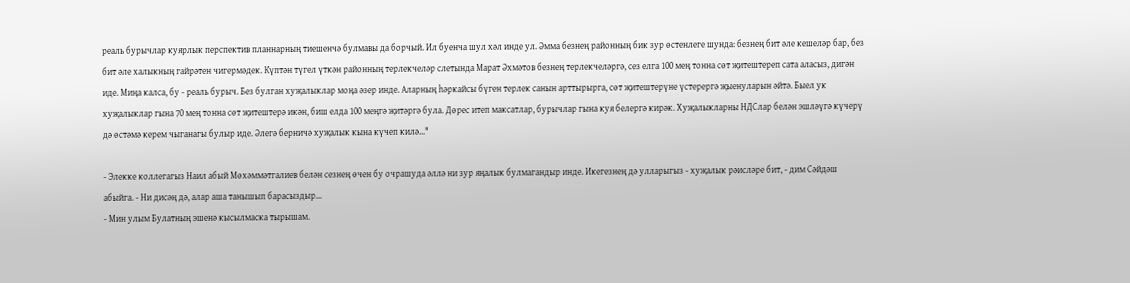реаль бурычлар куярлык перспектив планнарның тиешенчә булмавы да борчый. Ил буенча шул хәл инде ул. Әмма безнең районның бик зур өстенлеге шунда: безнең бит әле кешеләр бар, без бит әле халыкның гайрәтен чигермәдек. Күптән түгел үткән районның терлекчеләр слетында Марат Әхмәтов безнең терлекчеләргә, сез елга 100 мең тонна сөт җитештереп сата аласыз, дигән иде. Миңа калса, бу - реаль бурыч. Без булган хуҗалыклар моңа әзер инде. Аларның һәркайсы бүген терлек санын арттырырга, сөт җитештерүне үстерергә җыенуларын әйтә. Быел ук хуҗалыклар гына 70 мең тонна сөт җитештерә икән, биш елда 100 меңгә җитәргә була. Дөрес итеп максатлар, бурычлар гына куя белергә кирәк. Хуҗалыкларны НДСлар белән эшләүгә күчерү дә өстәмә керем чыганагы булыр иде. Әлегә берничә хуҗалык кына күчеп килә..."

- Элекке коллегагыз Наил абый Мөхәммәтгалиев белән сезнең өчен бу очрашуда әллә ни зур яңалык булмагандыр инде. Икегезнең дә улларыгыз - хуҗалык рәисләре бит, - дим Сәйдәш абыйга. - Ни дисәң дә, алар аша танышып барасыздыр...
- Мин улым Булатның эшенә кысылмаска тырышам.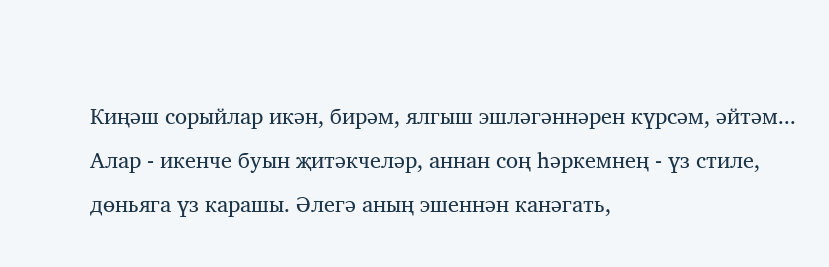Киңәш сорыйлар икән, бирәм, ялгыш эшләгәннәрен күрсәм, әйтәм... Алар - икенче буын җитәкчеләр, аннан соң һәркемнең - үз стиле, дөньяга үз карашы. Әлегә аның эшеннән канәгать,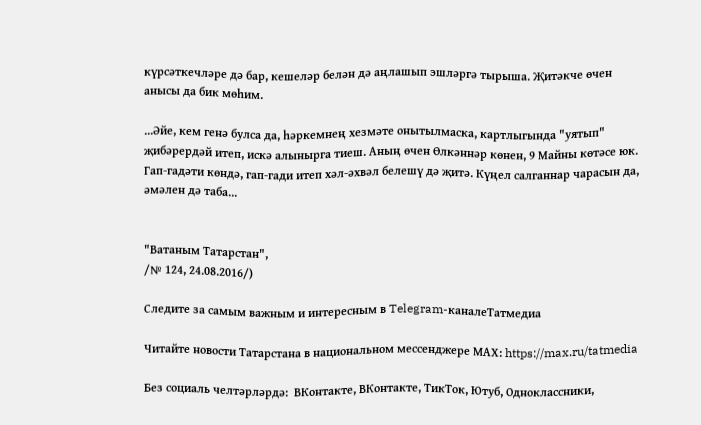күрсәткечләре дә бар, кешеләр белән дә аңлашып эшләргә тырыша. Җитәкче өчен анысы да бик мөһим.

...Әйе, кем генә булса да, һәркемнең хезмәте онытылмаска, картлыгында "уятып" җибәрердәй итеп, искә алынырга тиеш. Аның өчен Өлкәннәр көнен, 9 Майны көтәсе юк. Гап-гадәти көндә, гап-гади итеп хәл-әхвәл белешү дә җитә. Күңел салганнар чарасын да, әмәлен дә таба...


"Ватаным Татарстан",
/№ 124, 24.08.2016/)

Следите за самым важным и интересным в Telegram-каналеТатмедиа

Читайте новости Татарстана в национальном мессенджере MАХ: https://max.ru/tatmedia

Без социаль челтәрләрдә:  ВКонтакте, ВКонтакте, ТикТок, Ютуб, Одноклассники,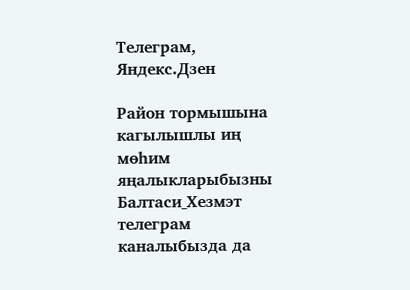Телеграм, Яндекс.Дзен

Район тормышына кагылышлы иң мөһим яңалыкларыбызны Балтаси_Хезмэт телеграм каналыбызда да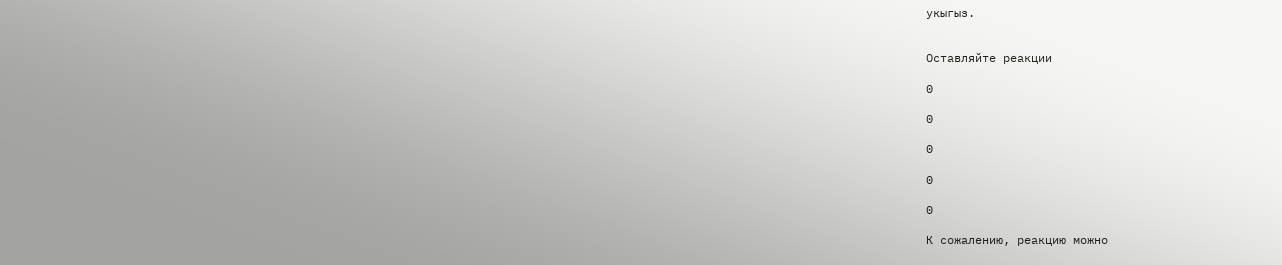укыгыз.


Оставляйте реакции

0

0

0

0

0

К сожалению, реакцию можно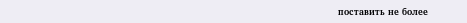поставить не более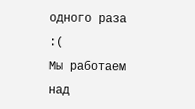одного раза :(
Мы работаем над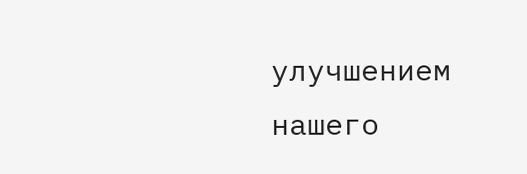улучшением нашего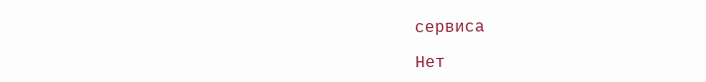сервиса

Нет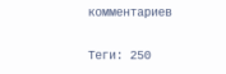комментариев

Теги: 250